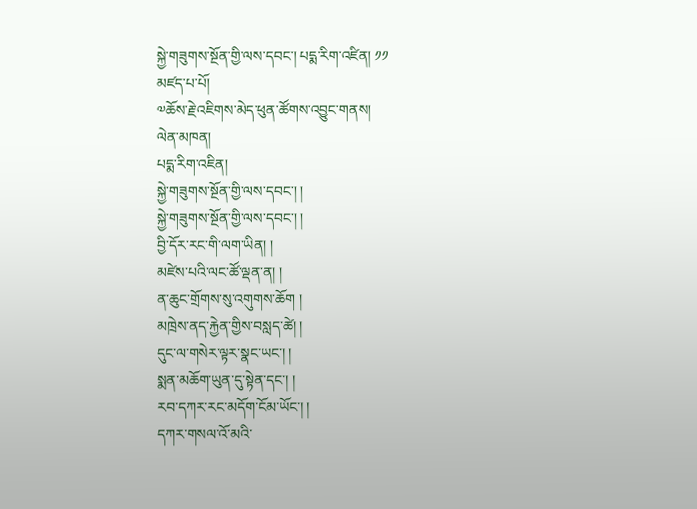སྐྱེ་གཟུགས་སྔོན་གྱི་ལས་དབང་། པདྨ་རིག་འཛིན། ༡༡
མཛད་པ་པོ།
༧ཆོས་རྗེ་འཇིགས་མེད་ཕུན་ཚོགས་འབྱུང་གནས།
ལེན་མཁན།
པདྨ་རིག་འཇིན།
སྐྱེ་གཟུགས་སྔོན་གྱི་ལས་དབང་། །
སྐྱེ་གཟུགས་སྔོན་གྱི་ལས་དབང་། །
བྱི་དོར་རང་གི་ལག་ཡིན། །
མཛེས་པའི་ལང་ཚོ་ལྡན་ན། །
ན་ཆུང་གྲོགས་སུ་འགུགས་ཆོག །
མཁྲེས་ནད་རྐྱེན་གྱིས་བསླད་ཚེ། །
དུང་ལ་གསེར་ལྟར་སྣང་ཡང་། །
སྨན་མཆོག་ཡུན་དུ་སྟེན་དང་། །
རབ་དཀར་རང་མདོག་ངོམ་ཡོང་། །
དཀར་གསལ་འོ་མའི་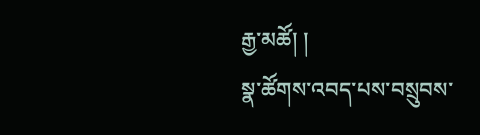རྒྱ་མཚོ། །
སྣ་ཚོགས་འབད་པས་བསྲུབས་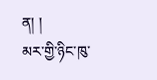ན། །
མར་གྱི་ཉིང་ཁུ་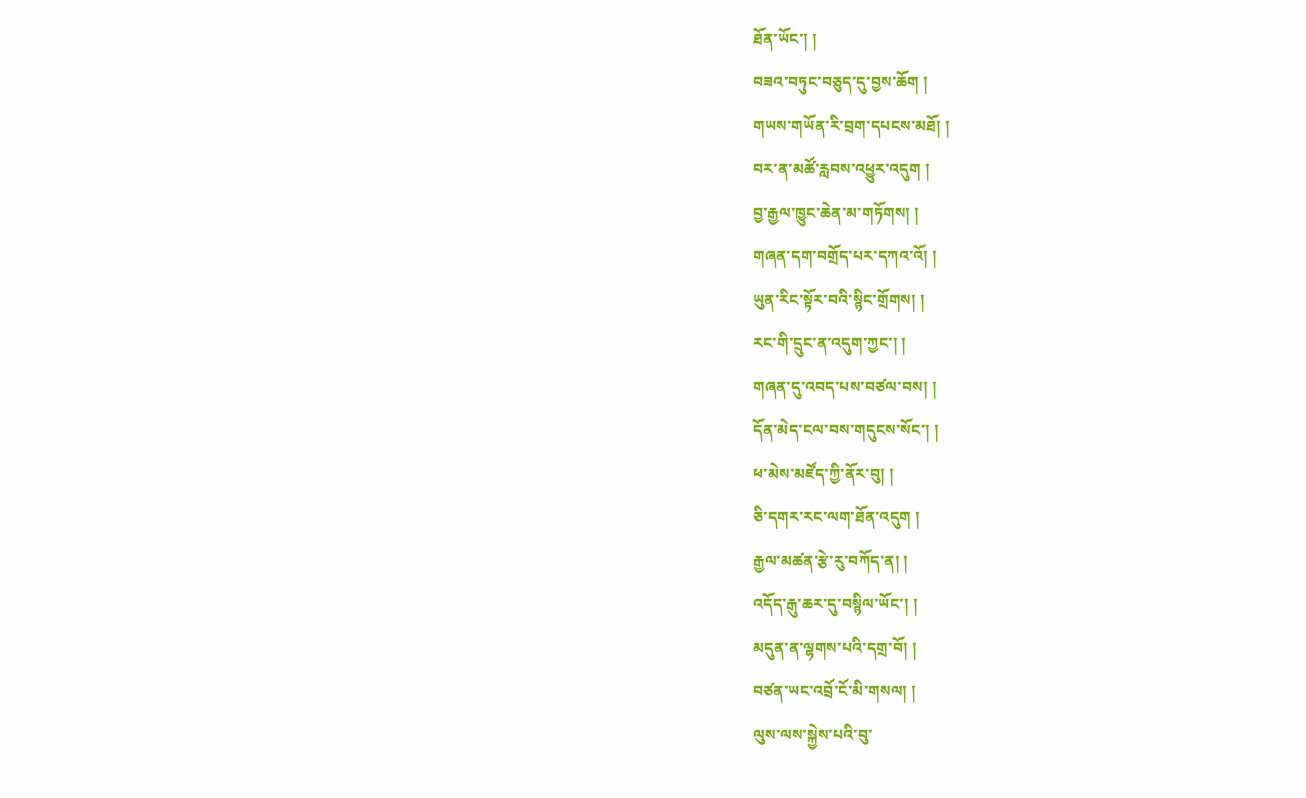ཐོན་ཡོང་། །
བཟའ་བཏུང་བཅུད་དུ་བྱས་ཆོག །
གཡས་གཡོན་རི་བྲག་དཔངས་མཐོ། །
བར་ན་མཚོ་རླབས་འཕྱུར་འདུག །
བྱ་རྒྱལ་ཁྱུང་ཆེན་མ་གཏོགས། །
གཞན་དག་བགྲོད་པར་དཀའ་འོ། །
ཡུན་རིང་སྟོར་བའི་སྙིང་གྲོགས། །
རང་གི་དྲུང་ན་འདུག་ཀྱང་། །
གཞན་དུ་འབད་པས་བཙལ་བས། །
དོན་མེད་ངལ་བས་གདུངས་སོང་། །
ཕ་མེས་མཛོད་ཀྱི་ནོར་བུ། །
ཅི་དགར་རང་ལག་ཐོན་འདུག །
རྒྱལ་མཚན་རྩེ་རུ་བཀོད་ན། །
འདོད་རྒུ་ཆར་དུ་བསྙིལ་ཡོང་། །
མདུན་ན་ལྷགས་པའི་དགྲ་བོ། །
བཙན་ཡང་འབྲོ་ངོ་མི་གསལ། །
ལུས་ལས་སྐྱེས་པའི་བུ་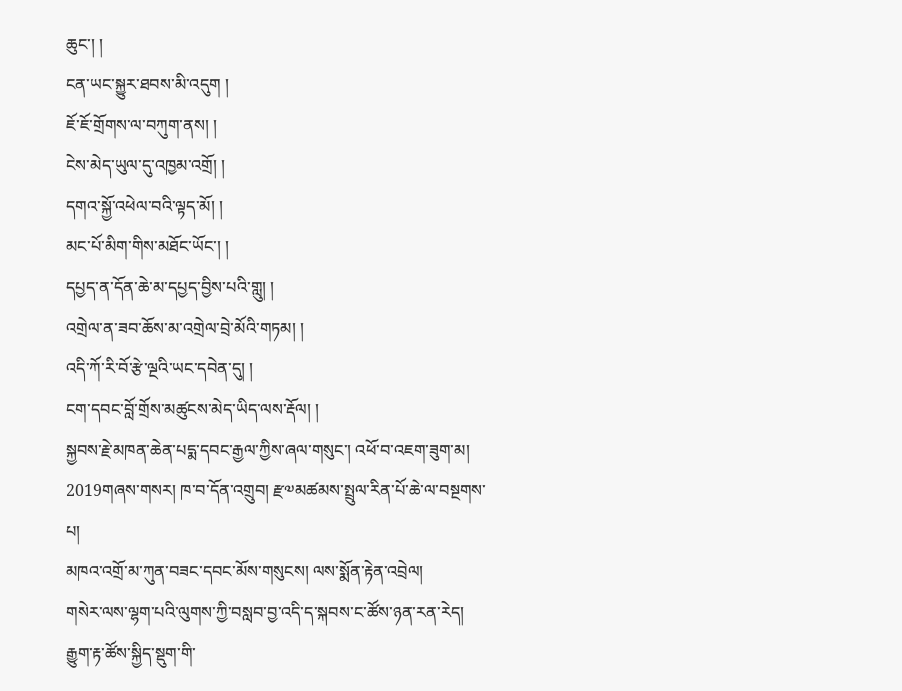ཆུང་། །
ངན་ཡང་སྐྱུར་ཐབས་མི་འདུག །
ཇོ་ཇོ་གྲོགས་ལ་བཀུག་ནས། །
ངེས་མེད་ཡུལ་དུ་འཁྱམ་འགྲོ། །
དགའ་སྐྱོ་འཕེལ་བའི་ལྟད་མོ། །
མང་པོ་མིག་གིས་མཐོང་ཡོང་། །
དཔྱད་ན་དོན་ཆེ་མ་དཔྱད་བྱིས་པའི་གླུ། །
འགྲེལ་ན་ཟབ་ཆོས་མ་འགྲེལ་བྲེ་མོའི་གཏམ། །
འདི་ཀོ་རི་བོ་རྩེ་ལྔའི་ཡང་དབེན་དུ། །
ངག་དབང་བློ་གྲོས་མཚུངས་མེད་ཡིད་ལས་རྡོལ། །
སྐྱབས་རྗེ་མཁན་ཆེན་པདྨ་དབང་རྒྱལ་ཀྱིས་ཞལ་གསུང་། འཕོ་བ་འཇག་ཟུག་མ།
2019གཞས་གསར། ཁ་བ་དོན་འགྲུབ། རྫ༧མཚམས་སྤྲུལ་རིན་པོ་ཆེ་ལ་བསྔགས་པ།
མཁའ་འགྲོ་མ་ཀུན་བཟང་དབང་མོས་གསུངས། ལས་སྨོན་རྟེན་འབྲེལ།
གསེར་ལས་ལྷག་པའི་ལུགས་ཀྱི་བསླབ་བྱ་འདི་ད་སྐབས་ང་ཚོས་ཉན་རན་རེད།
རྒྱུག་རྟ་ཚོས་སྐྱིད་སྡུག་གི་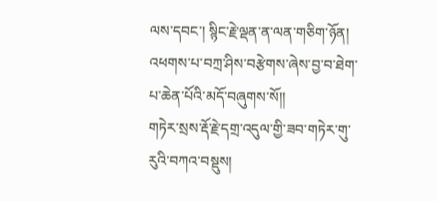ལས་དབང་། སྙིང་རྗེ་ལྡན་ན་ལན་གཅིག་ཉོན།
འཕགས་པ་བཀྲ་ཤིས་བརྩེགས་ཞེས་བྱ་བ་ཐེག་པ་ཆེན་པོའི་མདོ་བཞུགས་སོ།།
གཏེར་སྲས་རྡོ་རྗེ་དགྲ་འདུལ་གྱི་ཟབ་གཏེར་གུ་རུའི་བཀའ་བསྡུས།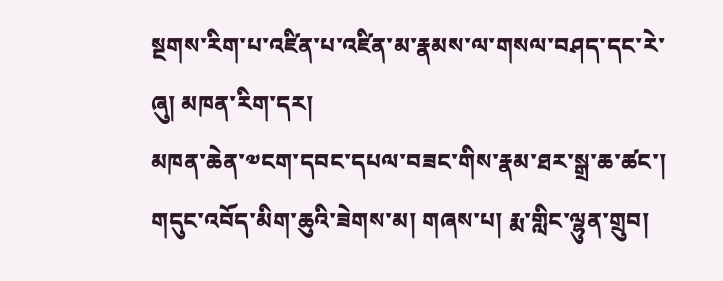སྔགས་རིག་པ་འཛིན་པ་འཛིན་མ་རྣམས་ལ་གསལ་བཤད་དང་རེ་ཞུ། མཁན་རིག་དར།
མཁན་ཆེན་༧ངག་དབང་དཔལ་བཟང་གིས་རྣམ་ཐར་སྒྲ་ཆ་ཚང་།
གདུང་འབོད་མིག་ཆུའི་ཟེགས་མ། གཞས་པ། རྨ་གླིང་ལྷུན་གྲུབ།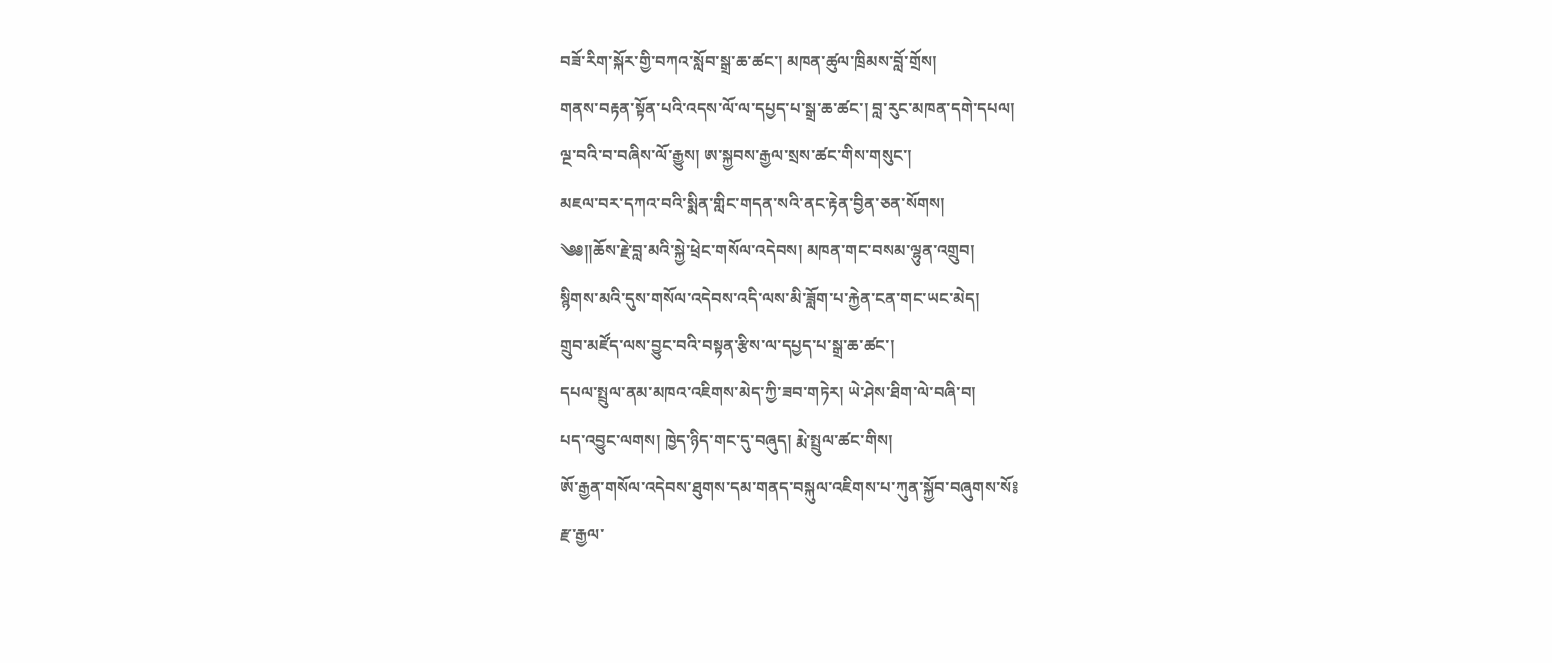བཟོ་རིག་སྐོར་གྱི་བཀའ་སློབ་སྒྲ་ཆ་ཚང་། མཁན་ཚུལ་ཁྲིམས་བློ་གྲོས།
གནས་བརྟན་སྟོན་པའི་འདས་ལོ་ལ་དཔྱད་པ་སྒྲ་ཆ་ཚང་། བླ་རུང་མཁན་དགེ་དཔལ།
ལྔ་བའི་བ་བཞིས་ལོ་རྒྱུས། ཨ་སྐྱབས་རྒྱལ་སྲས་ཚང་གིས་གསུང་།
མཇལ་བར་དཀའ་བའི་སྨིན་གླིང་གདན་སའི་ནང་རྟེན་བྱིན་ཅན་སོགས།
༄༅།།ཆོས་རྗེ་བླ་མའི་སྐྱེ་ཕྲེང་གསོལ་འདེབས། མཁན་གང་བསམ་ལྷུན་འགྲུབ།
སྙིགས་མའི་དུས་གསོལ་འདེབས་འདི་ལས་མི་ཟློག་པ་རྐྱེན་ངན་གང་ཡང་མེད།
གྲུབ་མཛོད་ལས་བྱུང་བའི་བསྟན་རྩིས་ལ་དཔྱད་པ་སྒྲ་ཆ་ཚང་།
དཔལ་སྤྲུལ་ནམ་མཁའ་འཇིགས་མེད་ཀྱི་ཟབ་གཏེར། ཡེ་ཤེས་ཐིག་ལེ་བཞི་བ།
པད་འབྱུང་ལགས། ཁྱེད་ཉིད་གང་དུ་བཞུད། རྨེ་སྤྲུལ་ཚང་གིས།
ཨོ་རྒྱན་གསོལ་འདེབས་ཐུགས་དམ་གནད་བསྐུལ་འཇིགས་པ་ཀུན་སྐྱོབ་བཞུགས་སོ༔
རྫ་རྒྱལ་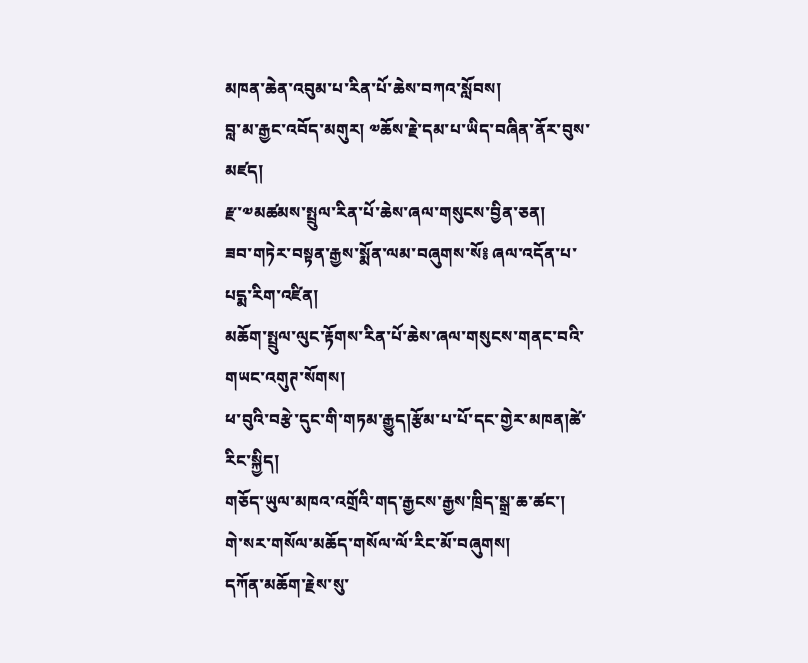མཁན་ཆེན་འབུམ་པ་རིན་པོ་ཆེས་བཀའ་སློབས།
བླ་མ་རྒྱང་འབོད་མགུར། ༧ཆོས་རྗེ་དམ་པ་ཡིད་བཞིན་ནོར་བུས་མཛད།
རྫ་༧མཚམས་སྤྲུལ་རིན་པོ་ཆེས་ཞལ་གསུངས་བྱིན་ཅན།
ཟབ་གཏེར་བསྟན་རྒྱས་སྨོན་ལམ་བཞུགས་སོ༔ ཞལ་འདོན་པ་པདྨ་རིག་འཛིན།
མཆོག་སྤྲུལ་ལུང་རྟོགས་རིན་པོ་ཆེས་ཞལ་གསུངས་གནང་བའི་གཡང་འགུཊ་སོགས།
ཕ་བུའི་བརྩེ་དུང་གི་གཏམ་རྒྱུད།རྩོམ་པ་པོ་དང་གྱེར་མཁན།ཚེ་རིང་སྐྱིད།
གཅོད་ཡུལ་མཁའ་འགྲོའི་གད་རྒྱངས་རྒྱས་ཁྲིད་སྒྲ་ཆ་ཚང་།
གེ་སར་གསོལ་མཆོད་གསོལ་ལོ་རིང་མོ་བཞུགས།
དཀོན་མཆོག་རྗེས་སུ་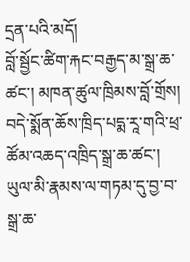དྲན་པའི་མདོ།
བློ་སྦྱོང་ཚིག་རྐང་བརྒྱད་མ་སྒྲ་ཆ་ཚང་། མཁན་ཚུལ་ཁྲིམས་བློ་གྲོས།
བདེ་སྨོན་ཆོས་ཁྲིད་པདྨ་རཱ་གའི་ཕྲ་ཚོམ་འཆད་འཁྲིད་སྒྲ་ཆ་ཚང་།
ཡུལ་མི་རྣམས་ལ་གཏམ་དུ་བྱ་བ་སྒྲ་ཆ་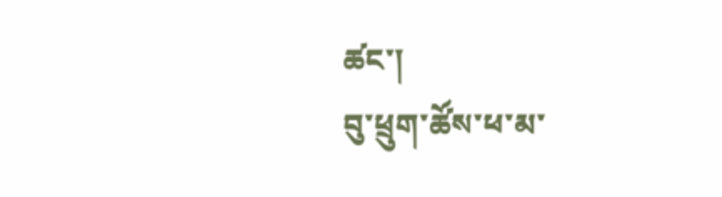ཚང་།
བུ་ཕྲུག་ཚོས་ཕ་མ་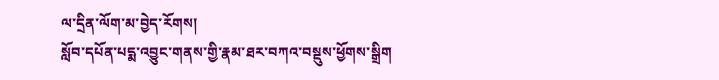ལ་དྲིན་ལོག་མ་བྱེད་རོགས།
སློབ་དཔོན་པདྨ་འབྱུང་གནས་གྱི་རྣམ་ཐར་བཀའ་བསྡུས་ཕྱོགས་སྒྲིག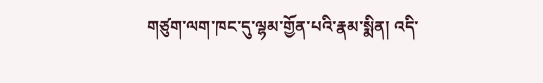གཙུག་ལག་ཁང་དུ་ལྷམ་གྱོན་པའི་རྣམ་སྨིན། འདི་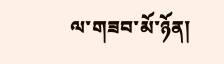ལ་གཟབ་མོ་ཉོན།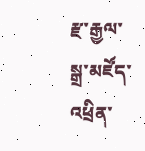རྫ་རྒྱལ་སྒྲ་མཛོད་འཕྲིན་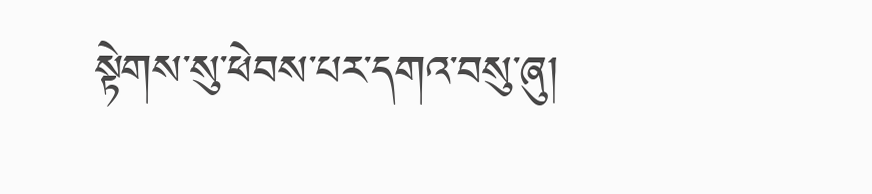སྟེགས་སུ་ཕེབས་པར་དགའ་བསུ་ཞུ།